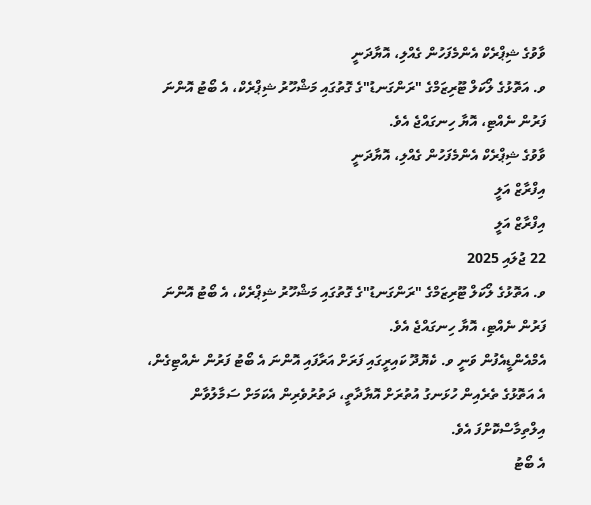ވާވުގެ ޝިޕްރެކް އެންމެފަހުން ގެއްލި، އޮޔާދަނީ
ވ. އަތޮޅުގެ ލޯކަލް ޓޫރިޒަމްގެ "ރަންގަނޑު"ގެ ގޮތުގައި މަޝްހޫރު ޝިޕްރެކް، އެ ބޯޓު އޮންނަ ފަރުން ނެއްޓި، އޮޔާ ހިނގައްޖެ އެވެ.
ވާވުގެ ޝިޕްރެކް އެންމެފަހުން ގެއްލި، އޮޔާދަނީ
އިފްރާޒް އަލީ
އިފްރާޒް އަލީ
22 ޖުލައި 2025
ވ. އަތޮޅުގެ ލޯކަލް ޓޫރިޒަމްގެ "ރަންގަނޑު"ގެ ގޮތުގައި މަޝްހޫރު ޝިޕްރެކް، އެ ބޯޓު އޮންނަ ފަރުން ނެއްޓި، އޮޔާ ހިނގައްޖެ އެވެ.
އެމްއެންޑީއެފުން ވަނީ ވ. ކެޔޮދޫ ކައިރީގައި ފަރަށް އަރާފައި އޮންނަ އެ ބޯޓު ފަރުން ނެއްޓިގެން، އެ އަތޮޅުގެ ތެރެއިން ހުޅަނގު އުތުރަށް އޮޔާދާތީ، ދަތުރުވެރިން އެކަމަށް ސަމާލުވާން އިލްތިމާސްކޮށްފަ އެވެ.
އެ ބޯޓު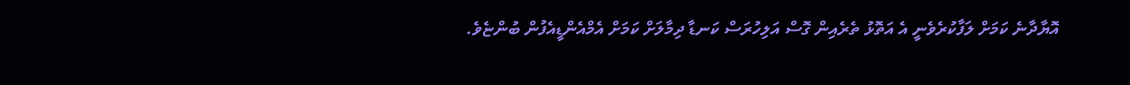އޮޔާދާނެ ކަމަށް ލަފާކުރެވެނީ އެ އަތޮޅު ތެރެއިން ގޮސް އަލިހުރަސް ކަނޑާ ދިމާލަށް ކަމަށް އެމްއެންޑީއެފުން ބުންޏެވެ.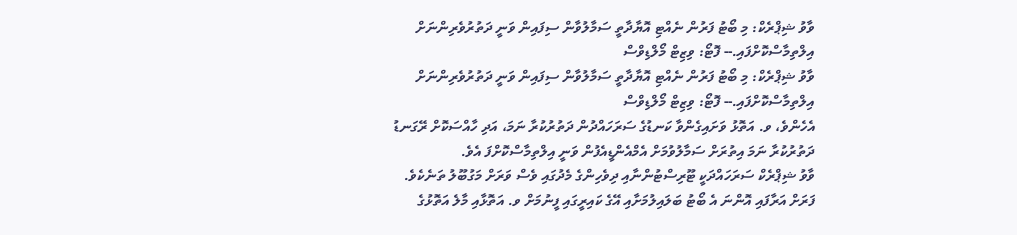ވާވު ޝިޕްރެކް: މި ބޯޓު ފަރުން ނެއްޓި އޮޔާދާތީ ސަމާލުވާން ސިފައިން ވަނީ ދަތުރުވެރިންނަށް އިލްތިމާސްކޮށްފައި.-- ފޮޓޯ: ވިޒިޓް މޯލްޑިވްސް
ވާވު ޝިޕްރެކް: މި ބޯޓު ފަރުން ނެއްޓި އޮޔާދާތީ ސަމާލުވާން ސިފައިން ވަނީ ދަތުރުވެރިންނަށް އިލްތިމާސްކޮށްފައި.-- ފޮޓޯ: ވިޒިޓް މޯލްޑިވްސް
އެހެންވެ، ވ. އަތޮޅު ވަށައިގެންވާ ކަނޑުގެ ސަރަހައްދުން ދަތުރުކުރާ ނަމަ، އަދި ހާއްސަކޮށް ރޭގަނޑު ދަތުރުކުރާ ނަމަ އިތުރަށް ސަމާލުވުމަށް އެމްއެންޑީއެފުން ވަނީ އިލްތިމާސްކޮށްފަ އެވެ.
ވާވު ޝިޕްރެކް ސަރަހައްދަކީ ޓޫރިސްޓުންނާއި ދިވެހިންގެ މެދުގައި ވެސް ވަރަށް މަގުބޫލު ތަނެކެވެ. ފަރަށް އަރާފައި އޮންނަ އެ ބޯޓު ބަލައިލުމަށާއި އޭގެ ކައިރީގައި ފީނުމަށް ވ. އަތޮޅާއި މާލެ އަތޮޅުގެ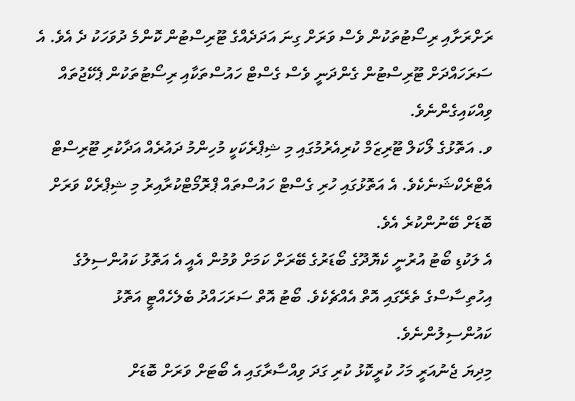ރަށްރަށާއި ރިސޯޓުތަކުން ވެސް ވަރަށް ގިނަ އަދަދެއްގެ ޓޫރިސްޓުން ކޮންމެ ދުވަހަކު ދެ އެވެ. އެ ސަރަހައްދަށް ޓޫރިސްޓުން ގެންދަނީ ވެސް ގެސްޓް ހައުސްތަކާއި ރިސޯޓުތަކުން ޕެކޭޖުތައް ވިއްކައިގެންނެވެ.
ވ. އަތޮޅުގެ ލޯކަލް ޓޫރިޒަމް ކުރިއެރުމުގައި މި ޝިޕްރެކަކީ މުހިންމު ދައުރެއް އަދާކުރި ޓޫރިސްޓް އެޓްރެކްޝަނެކެވެ. އެ އަތޮޅުގައި ހުރި ގެސްޓް ހައުސްތައް ޕްރޮމޯޓްކުރާއިރު މި ޝިޕްރެކް ވަރަށް ބޮޑަށް ބޭނުންކުރެ އެވެ.
އެ ލަކުޑި ބޯޓު އުރުނީ ކެޔޮދޫގެ ބޯޑަރުގެ ބޭރަށް ކަމަށް ވުމުން އެއީ އެ އަތޮޅު ކައުންސިލުގެ އިހުތިސާސްގެ ތެރޭގައި އޮތް އެއްޗެކެވެ. ބޯޓު އޮތް ސަރަހައްދު ބެލެހެއްޓީ އަތޮޅު ކައުންސިލުންނެވެ.
މިދިޔަ ޖެނުއަރީ މަހު ކުރީކޮޅު ކުރި ގަދަ ވިއްސާރާގައި އެ ބޯޓަށް ވަރަށް ބޮޑަށް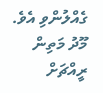ގެއްލުންވި އެވެ. މޫދު މަތިން ރީއްޗަށް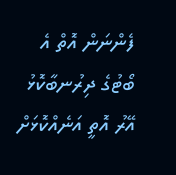ފެންނަން އޮތް އެ ބޯޓުގެ ދިރުނބާކޮޅު އޭރު އޮތީ އަނެއްކޮޅަށް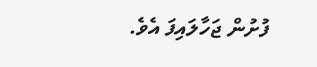ފުށުން ޖަހާލައިފަ އެވެ.